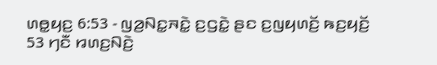ꤛꤥ꤭ꤟꤢ꤬ 6:53 - ꤜꤤ꤬ꤡꤢ꤭ꤏꤢꤧ꤭ ꤢ꤬ꤞꤢꤧ꤭ ꤔꤢ ꤢ꤬ꤜꤟꤛꤢꤩ꤬ ꤒꤢ꤬ꤟꤢꤩ꤬
53 ꤚꤢꤪ ꤙꤛꤢ꤬ꤡꤢꤧ꤬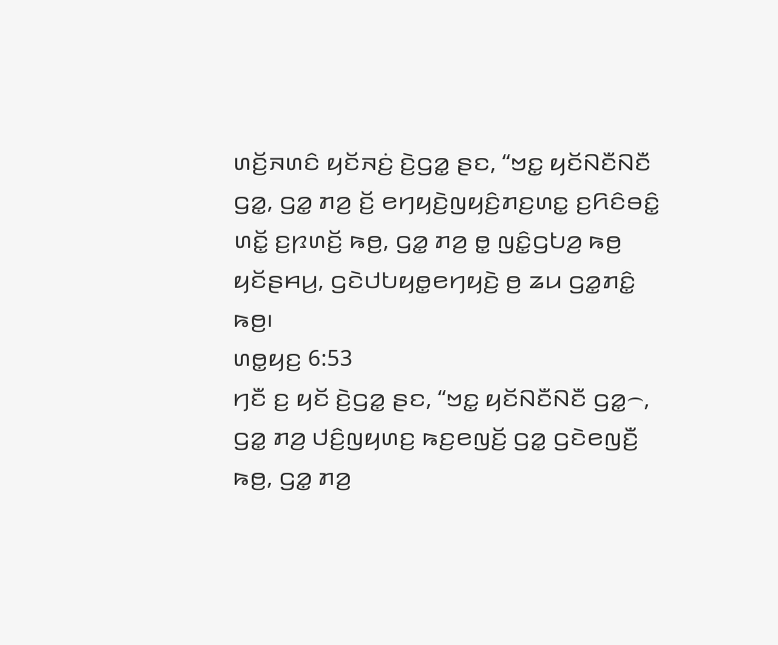ꤛꤢꤩ꤬ꤏꤛꤢꤨ ꤟꤢꤩꤏꤢꤦ꤬ ꤢꤧ꤬ꤞꤤ꤭ ꤔꤢ, “ꤠꤢ꤭ ꤟꤢꤩꤡꤢꤪꤡꤢꤪ ꤞꤤ꤭, ꤞꤤ꤭ ꤊꤤ꤬ ꤢꤩ꤬ ꤕꤚꤟꤢꤧ꤬ꤜꤟꤢꤨ꤬ꤊꤢ꤬ꤛꤢ꤭ ꤢ꤬ꤖꤢꤨꤋꤢꤨ꤭ ꤛꤢꤩ꤭ ꤢ꤬ꤐꤛꤢꤩ꤬ ꤒꤥ꤬, ꤞꤤ꤭ ꤊꤤ꤬ ꤥ꤭ ꤜꤢꤨ꤭ꤞꤝꤤ꤬ ꤒꤥ꤬ ꤟꤢꤩꤔꤌꤣ꤬, ꤞꤢꤧꤓꤝꤟꤥ꤭ꤕꤚꤟꤢꤧ꤬ ꤥ꤬ ꤘꤣ ꤞꤤ꤭ꤊꤢꤨ꤭ ꤒꤥ꤬꤯
ꤛꤥ꤭ꤟꤢ꤬ 6:53
ꤚꤢꤪ ꤢ꤬ ꤟꤢꤩ ꤢꤧ꤬ꤞꤤ꤭ ꤔꤢ, “ꤠꤢ꤭ ꤟꤢꤩꤡꤢꤪꤡꤢꤪ ꤞꤤ꤭꤮, ꤞꤤ꤭ ꤊꤤ꤬ ꤓꤢꤨ꤬ꤜꤟꤛꤢ꤬ ꤒꤢ꤬ꤕꤜꤢꤩ꤬ ꤞꤤ꤭ ꤞꤢꤧꤕꤜꤢꤪ꤬ ꤒꤥ꤬, ꤞꤤ꤭ ꤊꤤ꤬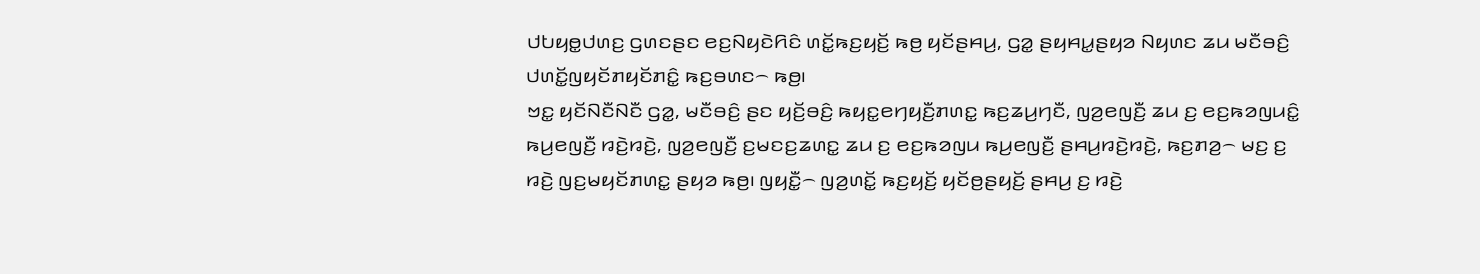ꤓꤝꤟꤥ꤭ꤓꤛꤢ꤬ ꤞꤛꤢꤔꤢ ꤕꤢ꤬ꤡꤟꤢꤧꤖꤢꤨ ꤛꤢꤩ꤭ꤒꤢ꤬ꤟꤢꤩ꤬ ꤒꤥ꤬ ꤟꤢꤩꤔꤌꤣ꤬, ꤞꤤ꤭ ꤔꤟꤌꤣ꤭ꤔꤟꤤ ꤡꤟꤛꤢ ꤘꤣ ꤗꤢꤪꤋꤢꤨ꤬ ꤓꤛꤢꤩ꤭ꤜꤟꤢꤩꤊꤟꤢꤩꤊꤢꤨ꤭ ꤒꤢ꤬ꤋꤛꤢ꤮ ꤒꤥ꤬꤯
ꤠꤢ꤭ ꤟꤢꤩꤡꤢꤪꤡꤢꤪ ꤞꤤ꤭, ꤗꤢꤪꤋꤢꤨ꤬ ꤔꤢ ꤟꤢꤩ꤬ꤋꤢꤨ꤬ ꤒꤟꤢ꤭ꤕꤚꤟꤢꤪ꤬ꤊꤛꤢ꤭ ꤒꤢ꤬ꤘꤣ꤬ꤚꤢꤪ, ꤜꤤ꤬ꤕꤜꤢꤪ꤬ ꤘꤣ ꤢ꤬ ꤕꤢ꤬ꤒꤤꤜꤣꤢꤨ꤭ ꤒꤣ꤬ꤕꤜꤢꤪ꤬ ꤙꤢꤧ꤬ꤙꤢꤧ꤬, ꤜꤤ꤬ꤕꤜꤢꤪ꤬ ꤢ꤬ꤗꤢꤢ꤬ꤘꤛꤢ꤭ ꤘꤣ ꤢ꤬ ꤕꤢ꤬ꤒꤤꤜꤣ ꤒꤣ꤬ꤕꤜꤢꤪ꤬ ꤔꤌꤣ꤬ꤙꤢꤧ꤬ꤙꤢꤧ꤬, ꤒꤢ꤬ꤊꤤ꤬꤮ ꤗꤢ꤬ ꤢ꤬ ꤙꤢꤧ꤬ ꤜꤢ꤬ꤗꤟꤢꤩꤊꤛꤢ꤭ ꤔꤟꤤ ꤒꤥ꤬꤯ ꤜꤟꤢꤪ꤭꤮ ꤜꤤ꤬ꤛꤢꤩ꤭ ꤒꤢ꤬ꤟꤢꤩ꤬ ꤟꤢꤩꤥ꤬ꤔꤟꤢꤩ꤬ ꤔꤌꤣ꤬ ꤢ꤬ ꤙꤢꤧ꤬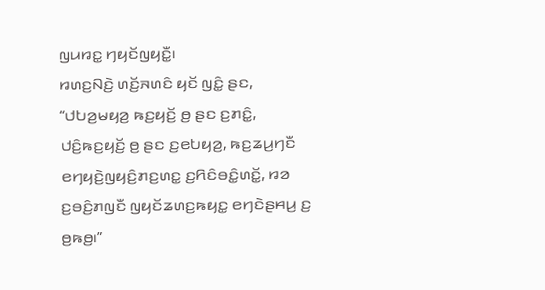ꤜꤣꤙꤢ꤭ ꤚꤟꤢꤩꤜꤟꤢꤪ꤭꤯
ꤙꤛꤢ꤬ꤡꤢꤧ꤬ ꤛꤢꤩ꤬ꤏꤛꤢꤨ ꤟꤢꤩ ꤜꤢꤨ꤭ ꤔꤢ, “ꤓꤝꤤ꤬ꤗꤟꤤ꤬ ꤒꤢ꤬ꤟꤢꤩ꤬ ꤥ꤬ ꤔꤢ ꤢ꤬ꤊꤢꤨ꤭, ꤓꤢꤨ꤬ꤒꤢ꤬ꤟꤢꤩ꤬ ꤥ꤬ ꤔꤢ ꤢ꤬ꤕꤝꤟꤤ꤬, ꤒꤢ꤬ꤘꤣ꤬ꤚꤢꤪ ꤕꤚꤟꤢꤧ꤬ꤜꤟꤢꤨ꤬ꤊꤢ꤬ꤛꤢ꤭ ꤢ꤬ꤖꤢꤨꤋꤢꤨ꤭ꤛꤢꤩ꤭, ꤙꤤ ꤢ꤬ꤋꤢꤨ꤬ꤊꤜꤢꤪ ꤜꤟꤢꤩꤘꤛꤢ꤬ꤒꤟꤢ꤭ ꤕꤚꤢꤧꤔꤌꤣ꤬ ꤢ꤬ ꤥ꤬ꤒꤥ꤬꤯”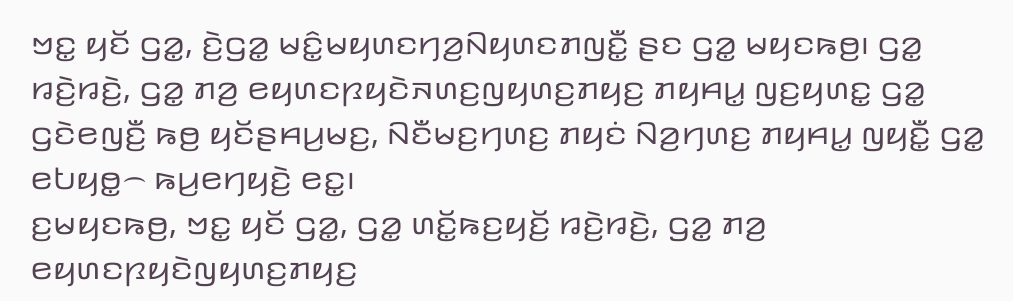ꤠꤢ꤭ ꤟꤢꤩ ꤞꤤ꤭, ꤢꤧ꤬ꤞꤤ꤭ ꤗꤢꤨ꤭ꤗꤟꤛꤢꤚꤤ꤬ꤡꤟꤛꤢꤊꤜꤢꤪ꤭ ꤔꤢ ꤞꤤ꤭ ꤗꤟꤢꤒꤥ꤬꤯ ꤞꤤ꤭ ꤙꤢꤧ꤬ꤙꤢꤧ꤬, ꤞꤤ꤭ ꤊꤤ꤬ ꤕꤟꤛꤢꤐꤟꤢꤧꤏꤛꤢ꤬ꤜꤟꤛꤢ꤬ꤊꤟꤢ꤬ ꤊꤟꤌꤣ꤭ ꤜꤢ꤬ꤟꤛꤢ꤭ ꤞꤤ꤭ ꤞꤢꤧꤕꤜꤢꤪ꤬ ꤒꤥ꤬ ꤟꤢꤩꤔꤌꤣ꤬ꤗꤢ꤬, ꤡꤢꤪꤗꤢ꤬ꤚꤛꤢ꤬ ꤊꤟꤢꤦ ꤡꤤ꤬ꤚꤛꤢ꤬ ꤊꤟꤌꤣ꤭ ꤜꤟꤢꤪ꤭ ꤞꤤ꤭ ꤕꤝꤟꤥ꤭꤮ ꤒꤣ꤬ꤕꤚꤟꤢꤧ꤬ ꤕꤢ꤭꤯
ꤢ꤬ꤗꤟꤢꤒꤥ꤬, ꤠꤢ꤭ ꤟꤢꤩ ꤞꤤ꤭, ꤞꤤ꤭ ꤛꤢꤩ꤭ꤒꤢ꤬ꤟꤢꤩ꤬ ꤙꤢꤧ꤬ꤙꤢꤧ꤬, ꤞꤤ꤭ ꤊꤤ꤬ ꤕꤟꤛꤢꤐꤟꤢꤧꤜꤟꤛꤢ꤬ꤊꤟꤢ꤬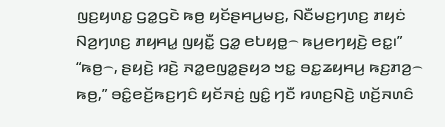ꤜꤢ꤬ꤟꤛꤢ꤭ ꤞꤤ꤭ꤞꤢꤧ ꤒꤥ꤬ ꤟꤢꤩꤔꤌꤣ꤬ꤗꤢ꤬, ꤡꤢꤪꤗꤢ꤬ꤚꤛꤢ꤬ ꤊꤟꤢꤦ ꤡꤤ꤬ꤚꤛꤢ꤬ ꤊꤟꤌꤣ꤭ ꤜꤟꤢꤪ꤭ ꤞꤤ꤭ ꤕꤝꤟꤥ꤭꤮ ꤒꤣ꤬ꤕꤚꤟꤢꤧ꤬ ꤕꤢ꤭꤯”
“ꤒꤥ꤬꤮, ꤔꤟꤢꤧ꤬ ꤙꤢꤧ꤬ ꤏꤤ꤭ꤕꤜꤤ꤭ꤔꤟꤤ ꤠꤢ꤭ ꤋꤢ꤭ꤘꤟꤌꤣ꤬ ꤒꤢ꤬ꤊꤤ꤬꤮ ꤒꤥ꤬,” ꤋꤢꤨ꤭ꤕꤢꤩ꤬ꤒꤢ꤬ꤚꤢꤨ ꤟꤢꤩꤏꤢꤦ꤬ ꤜꤢꤨ꤭ ꤚꤢꤪ ꤙꤛꤢ꤬ꤡꤢꤧ꤬ ꤛꤢꤩ꤬ꤏꤛꤢꤨ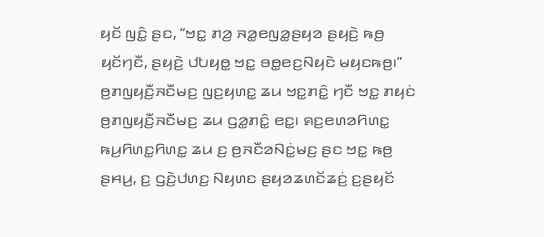ꤟꤢꤩ ꤜꤢꤨ꤭ ꤔꤢ, “ꤠꤢ꤭ ꤊꤤ꤬ ꤏꤤ꤭ꤕꤜꤤ꤭ꤔꤟꤤ ꤔꤟꤢꤧ꤬ ꤒꤥ꤬ ꤟꤢꤩꤚꤢꤪ, ꤔꤟꤢꤧ꤬ ꤓꤝꤟꤥ꤭ ꤠꤢ꤭ ꤋꤥ꤭ꤕꤢ꤬ꤡꤟꤢꤧ ꤗꤟꤢꤒꤥ꤬꤯”
ꤥ꤬ꤊꤜꤟꤢꤪ꤬ꤏꤢꤪꤗꤢ꤬ ꤜꤢ꤬ꤟꤛꤢ꤭ ꤘꤣ ꤠꤢ꤭ꤊꤢꤨ꤭ ꤚꤢꤪ ꤠꤢ꤭ ꤊꤟꤢꤦ ꤥ꤬ꤊꤜꤟꤢꤪ꤬ꤏꤢꤪꤗꤢ꤬ ꤘꤣ ꤞꤤ꤭ꤊꤢꤨ꤭ ꤕꤢ꤭꤯ ꤎꤢ꤬ꤕꤛꤤꤖꤛꤢ꤭ ꤒꤣ꤬ꤖꤛꤢ꤭ꤖꤛꤢ꤭ ꤘꤣ ꤢ꤬ ꤥ꤬ꤏꤢꤪꤤꤡꤢꤦ꤭ꤗꤢ꤬ ꤔꤢ ꤠꤢ꤭ ꤒꤥ꤬ ꤔꤌꤣ꤬, ꤢ꤬ ꤞꤢꤧ꤬ꤓꤛꤢ꤬ ꤡꤟꤛꤢ ꤔꤟꤤꤘꤛꤢꤩꤘꤢꤦ꤬ ꤢ꤬ꤔꤟꤢꤩ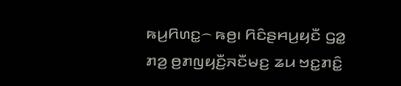ꤒꤣ꤬ꤖꤛꤢ꤭꤮ ꤒꤥ꤬꤯ ꤖꤢꤨꤔꤌꤣ꤬ꤟꤢꤪ ꤞꤤ꤭ ꤊꤤ꤬ ꤥ꤬ꤊꤜꤟꤢꤪ꤬ꤏꤢꤪꤗꤢ꤬ ꤘꤣ ꤠꤢ꤭ꤊꤢꤨ꤭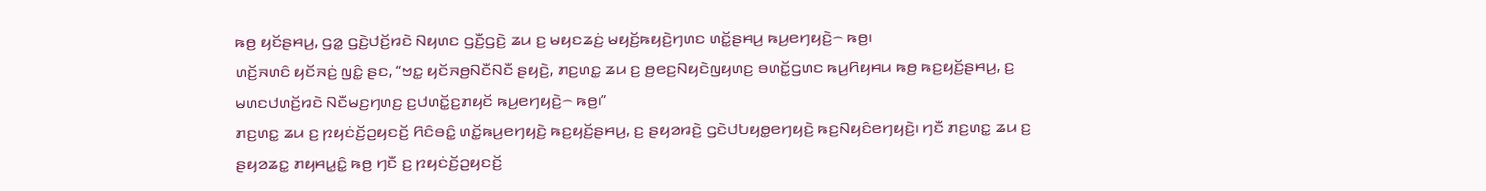ꤒꤥ꤬ ꤟꤢꤩꤔꤌꤣ꤬, ꤞꤤ꤭ ꤞꤢꤧ꤬ꤓꤢꤩ꤬ꤙꤢꤧ ꤡꤟꤛꤢ ꤞꤢꤪ꤬ꤞꤢꤧ꤬ ꤘꤣ ꤢ꤬ ꤗꤟꤢꤘꤢꤦ꤬ ꤗꤟꤢꤩ꤬ꤒꤟꤢꤧ꤬ꤚꤛꤢ ꤛꤢꤩ꤭ꤔꤌꤣ꤬ ꤒꤣ꤬ꤕꤚꤟꤢꤧ꤬꤮ ꤒꤥ꤬꤯
ꤛꤢꤩ꤬ꤏꤛꤢꤨ ꤟꤢꤩꤏꤢꤦ꤬ ꤜꤢꤨ꤭ ꤔꤢ, “ꤠꤢ꤭ ꤟꤢꤩꤏꤥ꤬ꤡꤢꤪꤡꤢꤪ ꤔꤟꤢꤧ꤬, ꤊꤢ꤬ꤛꤢ꤭ ꤘꤣ ꤢ꤬ ꤥ꤬ꤕꤢ꤬ꤡꤟꤢꤧꤜꤟꤛꤢ꤬ ꤋꤛꤢꤩ꤭ꤞꤛꤢ ꤒꤣ꤬ꤖꤟꤌꤣ ꤒꤥ꤬ ꤒꤢ꤬ꤟꤢꤩ꤬ꤔꤌꤣ꤬, ꤢ꤬ ꤗꤛꤢꤓꤛꤢꤩ꤬ꤙꤢꤧ ꤡꤢꤪꤗꤢ꤬ꤚꤛꤢ꤬ ꤢ꤬ꤓꤛꤢꤩ꤭ꤢ꤬ꤊꤟꤢꤩ ꤒꤣ꤬ꤕꤚꤟꤢꤧ꤬꤮ ꤒꤥ꤬꤯”
ꤊꤢ꤬ꤛꤢ꤭ ꤘꤣ ꤢ꤬ ꤐꤟꤢꤦꤢꤩ꤬ꤑꤟꤢꤢꤩ꤬ ꤖꤢꤨꤋꤢꤨ꤭ ꤛꤢꤩ꤭ꤒꤣ꤬ꤕꤚꤟꤢꤧ꤬ ꤒꤢ꤬ꤟꤢꤩ꤬ꤔꤌꤣ꤬, ꤢ꤬ ꤔꤟꤤꤙꤢꤧ꤬ ꤞꤢꤧꤓꤝꤟꤥ꤭ꤕꤚꤟꤢꤧ꤬ ꤒꤢ꤬ꤡꤟꤢꤨꤕꤚꤟꤢꤧ꤬꤯ ꤚꤢꤪ ꤊꤢ꤬ꤛꤢ꤭ ꤘꤣ ꤢ꤬ ꤔꤟꤤꤘꤢ꤭ ꤊꤟꤌꤣ꤭ꤢꤨ꤭ ꤒꤥ꤬ ꤚꤢꤪ ꤢ꤬ ꤐꤟꤢꤦꤢꤩ꤬ꤑꤟꤢꤢꤩ꤬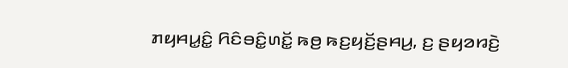ꤊꤟꤌꤣ꤭ꤢꤨ꤭ ꤖꤢꤨꤋꤢꤨ꤭ꤛꤢꤩ꤭ ꤒꤥ꤬ ꤒꤢ꤬ꤟꤢꤩ꤬ꤔꤌꤣ꤬, ꤢ꤬ ꤔꤟꤤꤙꤢꤧ꤬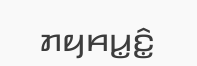ꤊꤟꤌꤣ꤭ꤢꤨ꤭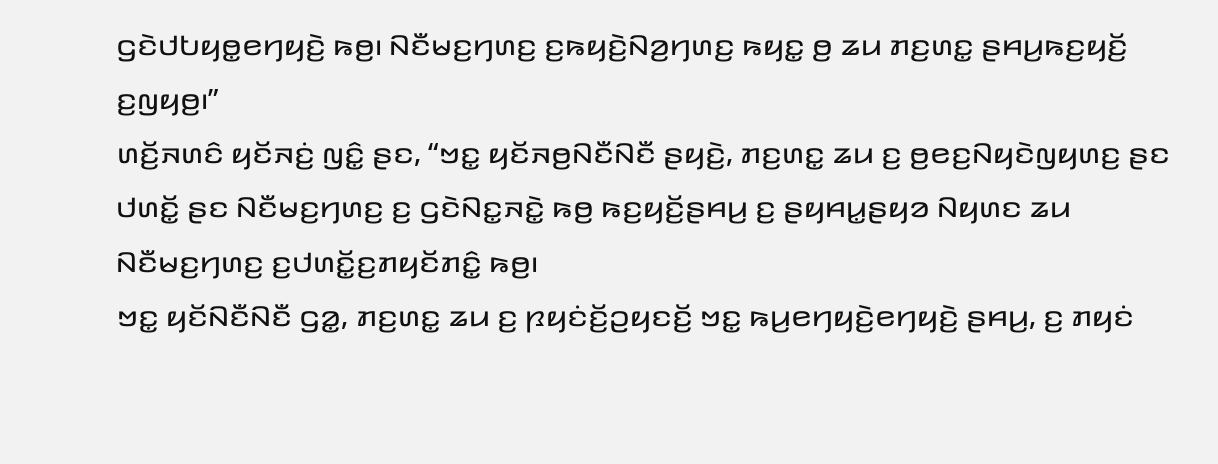ꤞꤢꤧꤓꤝꤟꤥ꤭ꤕꤚꤟꤢꤧ꤬ ꤒꤥ꤬꤯ ꤡꤢꤪꤗꤢ꤬ꤚꤛꤢ꤬ ꤢ꤬ꤒꤟꤢꤧ꤬ꤡꤤ꤬ꤚꤛꤢ꤬ ꤒꤟꤢ꤭ ꤥ꤬ ꤘꤣ ꤊꤢ꤬ꤛꤢ꤭ ꤔꤌꤣ꤬ꤒꤢ꤬ꤟꤢꤩ꤬ ꤢ꤬ꤜꤟꤥ꤬꤯”
ꤛꤢꤩ꤬ꤏꤛꤢꤨ ꤟꤢꤩꤏꤢꤦ꤬ ꤜꤢꤨ꤭ ꤔꤢ, “ꤠꤢ꤭ ꤟꤢꤩꤏꤥ꤬ꤡꤢꤪꤡꤢꤪ ꤔꤟꤢꤧ꤬, ꤊꤢ꤬ꤛꤢ꤭ ꤘꤣ ꤢ꤬ ꤥ꤬ꤕꤢ꤬ꤡꤟꤢꤧꤜꤟꤛꤢ꤬ ꤔꤢ ꤓꤛꤢꤩ꤭ ꤔꤢ ꤡꤢꤪꤗꤢ꤬ꤚꤛꤢ꤬ ꤢ꤬ ꤞꤢꤧꤡꤢ꤭ꤏꤢꤧ꤭ ꤒꤥ꤬ ꤒꤢ꤬ꤟꤢꤩ꤬ꤔꤌꤣ꤬ ꤢ꤬ ꤔꤟꤌꤣ꤭ꤔꤟꤤ ꤡꤟꤛꤢ ꤘꤣ ꤡꤢꤪꤗꤢ꤬ꤚꤛꤢ꤬ ꤢ꤬ꤓꤛꤢꤩ꤭ꤢ꤬ꤊꤟꤢꤩꤊꤢꤨ꤭ ꤒꤥ꤬꤯
ꤠꤢ꤭ ꤟꤢꤩꤡꤢꤪꤡꤢꤪ ꤞꤤ꤭, ꤊꤢ꤬ꤛꤢ꤭ ꤘꤣ ꤢ꤬ ꤐꤟꤢꤦꤢꤩ꤬ꤑꤟꤢꤢꤩ꤬ ꤠꤢ꤭ ꤒꤣ꤬ꤕꤚꤟꤢꤧ꤬ꤕꤚꤟꤢꤧ꤬ ꤔꤌꤣ꤬, ꤢ꤬ ꤊꤟꤢꤦ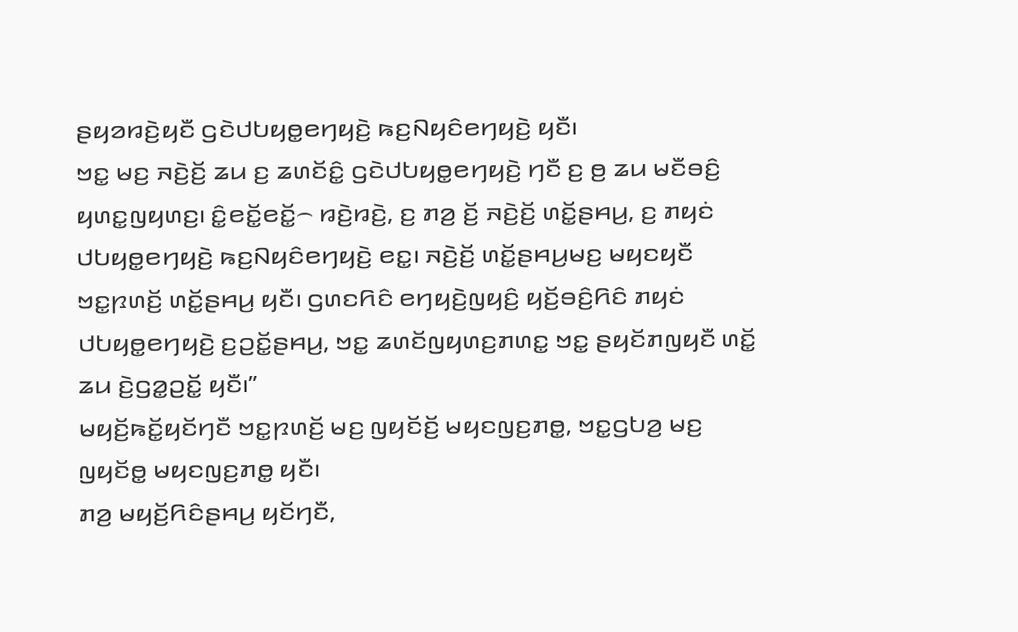ꤔꤟꤤꤙꤢꤧ꤬ꤟꤢꤪ ꤞꤢꤧꤓꤝꤟꤥ꤭ꤕꤚꤟꤢꤧ꤬ ꤒꤢ꤬ꤡꤟꤢꤨꤕꤚꤟꤢꤧ꤬ ꤟꤢꤪ꤯
ꤠꤢ꤭ ꤗꤢ꤬ ꤏꤢꤧ꤬ꤢꤩ꤬ ꤘꤣ ꤢ꤬ ꤘꤛꤢꤩꤢꤨ꤭ ꤞꤢꤧꤓꤝꤟꤥ꤭ꤕꤚꤟꤢꤧ꤬ ꤚꤢꤪ ꤢ꤬ ꤥ꤬ ꤘꤣ ꤗꤢꤪꤋꤢꤨ꤬ ꤟꤛꤢ꤭ꤜꤟꤛꤢ꤬꤯ ꤢꤨ꤭ꤕꤢꤩ꤭ꤕꤢꤩ꤭꤮ ꤙꤢꤧ꤬ꤙꤢꤧ꤬, ꤢ꤬ ꤊꤤ꤬ ꤢꤩ꤬ ꤏꤢꤧ꤬ꤢꤩ꤬ ꤛꤢꤩ꤭ꤔꤌꤣ꤬, ꤢ꤬ ꤊꤟꤢꤦ ꤓꤝꤟꤥ꤭ꤕꤚꤟꤢꤧ꤬ ꤒꤢ꤬ꤡꤟꤢꤨꤕꤚꤟꤢꤧ꤬ ꤕꤢ꤭꤯ ꤏꤢꤧ꤬ꤢꤩ꤬ ꤛꤢꤩ꤭ꤔꤌꤣ꤬ꤗꤢ꤬ ꤗꤟꤢꤟꤢꤪ ꤠꤢ꤭ꤐꤛꤢꤩ꤬ ꤛꤢꤩ꤭ꤔꤌꤣ꤬ ꤟꤢꤪ꤯ ꤞꤛꤢꤖꤢꤨ ꤕꤚꤟꤢꤧ꤬ꤜꤟꤢꤨ꤬ ꤟꤢꤩ꤬ꤋꤢꤨ꤬ꤖꤢꤨ ꤊꤟꤢꤦ ꤓꤝꤟꤥ꤭ꤕꤚꤟꤢꤧ꤬ ꤢ꤬ꤑꤢꤩ꤭ꤔꤌꤣ꤬, ꤠꤢ꤭ ꤘꤛꤢꤩꤜꤟꤛꤢ꤬ꤊꤛꤢ꤭ ꤠꤢ꤭ ꤔꤟꤢꤩꤊꤜꤟꤢꤪ ꤛꤢꤩ꤭ ꤘꤣ ꤢꤧ꤬ꤞꤤ꤭ꤑꤢꤩ꤭ ꤟꤢꤪ꤯”
ꤗꤟꤢꤩ꤬ꤒꤢꤩ꤭ꤟꤢꤩꤚꤢꤪ ꤠꤢ꤭ꤐꤛꤢꤩ꤬ ꤗꤢ꤬ ꤜꤟꤢꤩꤢꤩ꤬ ꤗꤟꤢꤜꤢ꤬ꤊꤥ꤭, ꤠꤢ꤭ꤞꤝꤤ꤬ ꤗꤢ꤬ ꤜꤟꤢꤩꤥ꤭ ꤗꤟꤢꤜꤢ꤬ꤊꤥ꤭ ꤟꤢꤪ꤯
ꤊꤤ꤬ ꤗꤟꤢꤩ꤬ꤖꤢꤨꤔꤌꤣ꤬ ꤟꤢꤩꤚꤢꤪ,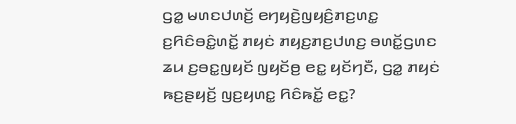ꤞꤤ꤭ ꤗꤛꤢꤓꤛꤢꤩ꤬ ꤕꤚꤟꤢꤧ꤬ꤜꤟꤢꤨ꤬ꤊꤢ꤬ꤛꤢ꤭ ꤢ꤬ꤖꤢꤨꤋꤢꤨ꤭ꤛꤢꤩ꤭ ꤊꤟꤢꤦ ꤊꤟꤢ꤬ꤊꤢ꤬ꤓꤛꤢ꤬ ꤋꤛꤢꤩ꤭ꤞꤛꤢ ꤘꤣ ꤢ꤬ꤋꤢ꤭ꤜꤟꤢꤩ ꤜꤟꤢꤩꤥ꤬ ꤕꤢ꤭ ꤟꤢꤩꤚꤢꤪ, ꤞꤤ꤭ ꤊꤟꤢꤦ ꤒꤢ꤬ꤔꤟꤢꤩ꤬ ꤜꤢ꤬ꤟꤛꤢ꤭ ꤖꤢꤨꤒꤢꤩ꤭ ꤕꤢ꤭?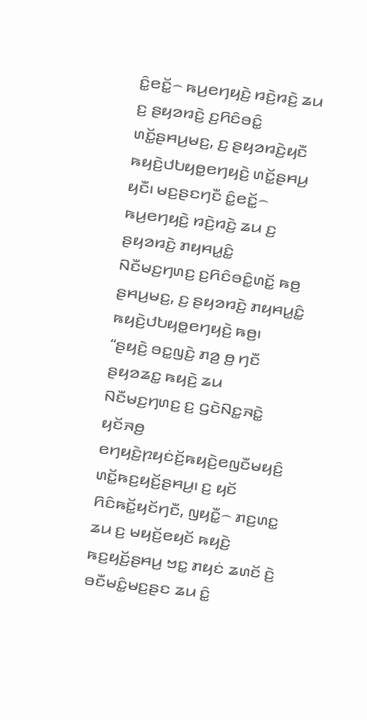ꤢꤨ꤭ꤕꤢꤩ꤭꤮ ꤒꤣ꤬ꤕꤚꤟꤢꤧ꤬ ꤙꤢꤧ꤬ꤙꤢꤧ꤬ ꤘꤣ ꤢ꤬ ꤔꤟꤤꤙꤢꤧ꤬ ꤢ꤬ꤖꤢꤨꤋꤢꤨ꤭ ꤛꤢꤩ꤭ꤔꤌꤣ꤬ꤗꤢ꤬, ꤢ꤬ ꤔꤟꤤꤙꤢꤧ꤬ꤟꤢꤪ ꤒꤟꤢꤧ꤬ꤓꤝꤟꤥ꤭ꤕꤚꤟꤢꤧ꤬ ꤛꤢꤩ꤭ꤔꤌꤣ꤬ ꤟꤢꤪ꤯ ꤗꤢ꤬ꤔꤢꤚꤢꤪ ꤢꤨ꤭ꤕꤢꤩ꤭꤮ ꤒꤣ꤬ꤕꤚꤟꤢꤧ꤬ ꤙꤢꤧ꤬ꤙꤢꤧ꤬ ꤘꤣ ꤢ꤬ ꤔꤟꤤꤙꤢꤧ꤬ ꤊꤟꤌꤣ꤭ꤢꤨ꤭ ꤡꤢꤪꤗꤢ꤬ꤚꤛꤢ꤬ ꤢ꤬ꤖꤢꤨꤋꤢꤨ꤭ꤛꤢꤩ꤭ ꤒꤥ꤬ ꤔꤌꤣ꤬ꤗꤢ꤬, ꤢ꤬ ꤔꤟꤤꤙꤢꤧ꤬ ꤊꤟꤌꤣ꤭ꤢꤨ꤭ ꤒꤟꤢꤧ꤬ꤓꤝꤟꤥ꤭ꤕꤚꤟꤢꤧ꤬ ꤒꤥ꤬꤯
“ꤔꤟꤢꤧ꤬ ꤋꤢ꤭ꤜꤢꤧ꤬ ꤊꤤ꤬ ꤥ꤬ ꤚꤢꤪ ꤔꤟꤤꤘꤢ꤭ ꤒꤟꤢꤧ꤬ ꤘꤣ ꤡꤢꤪꤗꤢ꤬ꤚꤛꤢ꤬ ꤢ꤬ ꤞꤢꤧꤡꤢ꤭ꤏꤢꤧ꤭ ꤟꤢꤩꤏꤥ꤬ ꤕꤚꤟꤢꤧ꤬ꤐꤟꤢꤦꤢꤩ꤬ꤒꤟꤢꤧ꤬ꤕꤜꤢꤪꤗꤟꤢꤨ꤬ ꤛꤢꤩ꤭ꤒꤢ꤬ꤟꤢꤩ꤬ꤔꤌꤣ꤬꤯ ꤢ꤬ ꤟꤢꤩ ꤖꤢꤨꤒꤢꤩ꤭ꤟꤢꤩꤚꤢꤪ, ꤜꤟꤢꤪ꤭꤮ ꤊꤢ꤬ꤛꤢ꤭ ꤘꤣ ꤢ꤬ ꤗꤟꤢꤩ꤬ꤕꤟꤢꤩ ꤒꤟꤢꤧ꤬ ꤒꤢ꤬ꤟꤢꤩ꤬ꤔꤌꤣ꤬ ꤠꤢ꤭ ꤊꤟꤢꤦ ꤘꤛꤢꤩ ꤢꤧ꤬ ꤋꤢꤪꤗꤢꤨ꤭ꤗꤢ꤬ꤔꤢ ꤘꤣ ꤢꤨ꤭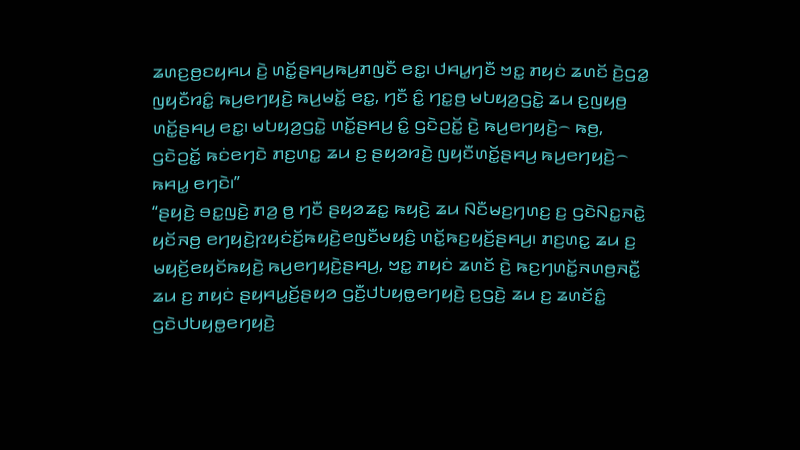ꤘꤛꤢ꤬ꤥ꤬ꤢꤟꤌꤣ ꤢꤧ꤬ ꤛꤢꤩ꤭ꤔꤌꤣ꤬ꤒꤣ꤬ꤊꤜꤢꤪ ꤕꤢ꤭꤯ ꤓꤌꤣ꤭ꤚꤢꤪ ꤠꤢ꤭ ꤊꤟꤢꤦ ꤘꤛꤢꤩ ꤢꤧ꤬ꤞꤤ꤭ ꤜꤟꤢꤪꤙꤢꤨ꤭ ꤒꤣ꤬ꤕꤚꤟꤢꤧ꤬ ꤒꤣ꤬ꤗꤢꤩ꤭ ꤕꤢ꤭, ꤚꤢꤪ ꤢꤨ꤭ ꤚꤢ꤭ꤥ꤬ ꤗꤝꤟꤤ꤬ꤞꤢꤧ꤭ ꤘꤣ ꤢ꤬ꤜꤟꤥ꤬ ꤛꤢꤩ꤭ꤔꤌꤣ꤬ ꤕꤢ꤭꤯ ꤗꤝꤟꤤ꤬ꤞꤢꤧ꤭ ꤛꤢꤩ꤭ꤔꤌꤣ꤬ ꤢꤨ꤭ ꤞꤢꤧꤑꤢꤩ꤭ ꤢꤧ꤬ ꤒꤣ꤬ꤕꤚꤟꤢꤧ꤬꤮ ꤒꤥ꤬, ꤞꤢꤧꤑꤢꤩ꤭ ꤒꤢꤦꤕꤚꤢꤧ ꤊꤢ꤬ꤛꤢ꤭ ꤘꤣ ꤢ꤬ ꤔꤟꤤꤙꤢꤧ꤬ ꤜꤟꤢꤪꤛꤢꤩ꤭ꤔꤌꤣ꤬ ꤒꤣ꤬ꤕꤚꤟꤢꤧ꤬꤮ ꤒꤌꤣ꤭ ꤕꤚꤢꤧ꤯”
“ꤔꤟꤢꤧ꤬ ꤋꤢ꤭ꤜꤢꤧ꤬ ꤊꤤ꤬ ꤥ꤬ ꤚꤢꤪ ꤔꤟꤤꤘꤢ꤭ ꤒꤟꤢꤧ꤬ ꤘꤣ ꤡꤢꤪꤗꤢ꤬ꤚꤛꤢ꤬ ꤢ꤬ ꤞꤢꤧꤡꤢ꤭ꤏꤢꤧ꤭ ꤟꤢꤩꤏꤥ꤬ ꤕꤚꤟꤢꤧ꤬ꤐꤟꤢꤦꤢꤩ꤬ꤒꤟꤢꤧ꤬ꤕꤜꤢꤪꤗꤟꤢꤨ꤬ ꤛꤢꤩ꤭ꤒꤢ꤬ꤟꤢꤩ꤬ꤔꤌꤣ꤬꤯ ꤊꤢ꤬ꤛꤢ꤭ ꤘꤣ ꤢ꤬ ꤗꤟꤢꤩ꤬ꤕꤟꤢꤩꤒꤟꤢꤧ꤬ ꤒꤣ꤬ꤕꤚꤟꤢꤧ꤬ꤔꤌꤣ꤬, ꤠꤢ꤭ ꤊꤟꤢꤦ ꤘꤛꤢꤩ ꤢꤧ꤬ ꤒꤢ꤬ꤚꤛꤢꤩ꤭ꤏꤛꤥ꤬ꤏꤢꤪ꤭ ꤘꤣ ꤢ꤬ ꤊꤟꤢꤦ ꤔꤟꤌꤣ꤭ꤢꤩ꤬ꤔꤟꤤ ꤞꤢꤪ꤬ꤓꤝꤟꤥ꤭ꤕꤚꤟꤢꤧ꤬ ꤢ꤬ꤞꤢꤧ꤬ ꤘꤣ ꤢ꤬ ꤘꤛꤢꤩꤢꤨ꤭ ꤞꤢꤧꤓꤝꤟꤥ꤭ꤕꤚꤟꤢꤧ꤬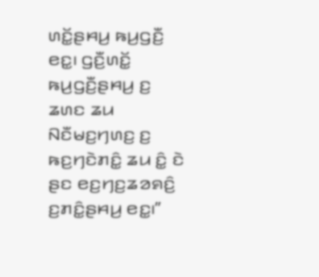ꤛꤢꤩ꤭ꤔꤌꤣ꤬ ꤒꤣ꤬ꤞꤢꤪ꤬ ꤕꤢ꤭꤯ ꤞꤢꤪ꤬ꤛꤢꤩ꤭ ꤒꤣ꤬ꤞꤢꤪ꤬ꤔꤌꤣ꤬ ꤢ꤬ ꤘꤛꤢ ꤘꤣ ꤡꤢꤪꤗꤢ꤬ꤚꤛꤢ꤬ ꤢ꤬ ꤒꤢ꤬ꤚꤢꤧꤊꤢꤨ꤭ ꤘꤣ ꤢꤨ꤭ ꤢꤧ ꤔꤢ ꤕꤢ꤬ꤚꤢ꤬ꤘꤤꤎꤢꤨ꤬ ꤢ꤬ꤊꤢꤨ꤭ꤔꤌꤣ꤬ ꤕꤢ꤭꤯”